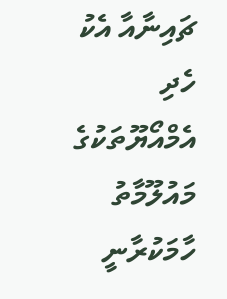ޗައިނާއާ އެކު ހެދި އެމްއޯޔޫތަކުގެ މައުލޫމާތު ހާމަކުރާނީ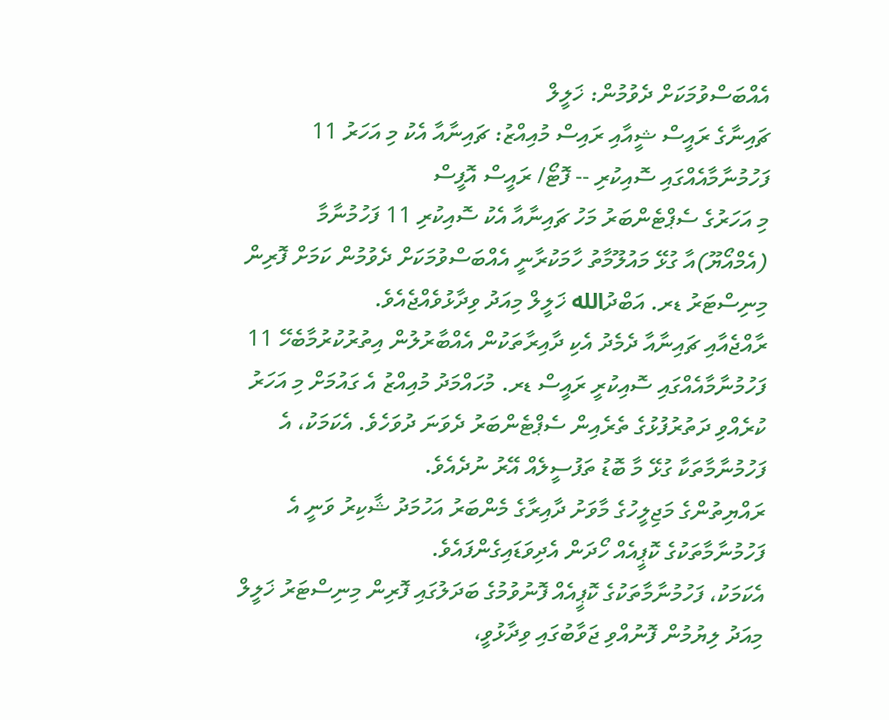އެއްބަސްވުމަކަށް ދެވުމުން: ޚަލީލް
ޗައިނާގެ ރައީސް ޝީއާއި ރައިސް މުއިއްޒު: ޗައިނާއާ އެކު މި އަހަރު 11 ފަހުމުނާމާއެއްގައި ސޮއިކުރި -- ފޮޓޯ/ ރައީސް އޮފީސް
މި އަހަރުގެ ސެޕްޓެންބަރު މަހު ޗައިނާއާ އެކު ސޮއިކުރި 11 ފަހުމުނާމާ (އެމްއޯޔޫ)އާ ގުޅޭ މައުލޫމާތު ހާމަކުރާނީ އެއްބަސްވުމަކަށް ދެވުމުން ކަމަށް ފޮރިން މިނިސްޓަރު ޑރ. އަބްދުالله ޚަލީލް މިއަދު ވިދާޅުވެއްޖެއެވެ.
ރާއްޖެއާއި ޗައިނާއާ ދެމެދު އެކި ދާއިރާތަކުން އެއްބާރުލުން އިތުރުކުރުމާބެހޭ 11 ފަހުމުނާމާއެއްގައި ސޮއިކުރީ ރައީސް ޑރ. މުހައްމަދު މުއިއްޒު އެ ގައުމަށް މި އަހަރު ކުރެއްވި ދަތުރުފުޅުގެ ތެރެއިން ސެޕްޓެންބަރު ދެވަނަ ދުވަހެވެ. އެކަމަކު، އެ ފަހުމުނާމާތަކާ ގުޅޭ މާ ބޮޑު ތަފުސީލެއް އޭރު ނުދެއެވެ.
ރައްޔިތުންގެ މަޖިލީހުގެ މާވަށު ދާއިރާގެ މެންބަރު އަހުމަދު ޝާކިރު ވަނީ އެ ފަހުމުނާމާތަކުގެ ކޮޕީއެއް ހޯދަން އެދިވަޑައިގެންފައެވެ.
އެކަމަކު، ފަހުމުނާމާތަކުގެ ކޮޕީއެއް ފޮނުވުމުގެ ބަދަލުގައި ފޮރިން މިނިސްޓަރު ޚަލީލް މިއަދު ލިޔުމުން ފޮނުއްވި ޖަވާބުގައި ވިދާޅުވީ،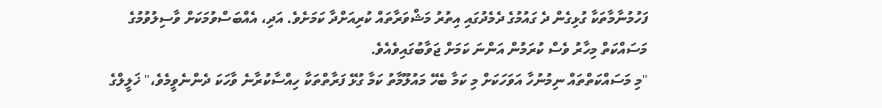ފަހުމުނާމާތަކާ ގުޅިގެން ދެ ގައުމުގެ ދެމެދުގައި އިތުރު މަޝްވަރާތައް ކުރިއަށްދާ ކަމަށެވެ. އަދި، އެއްބަސްވުމަކަށް ވާސިލުވުމުގެ މަސައްކަތް މިހާރު ވެސް ކުރަމުން އަންނަ ކަމަށް ޖަވާބުގައިވެއެވެ.
"މި މަސައްކަތްތައް ނިމުނުހާ އަވަހަކަށް މި ކަމާ ބެހޭ މައުލޫމާތު ކަމާ ގުޅޭ ފަރާތްތަކާ ހިއްސާކުރާނެ ވާހަކަ ދެންނެވީމެވެ،" ޚަލީލްގެ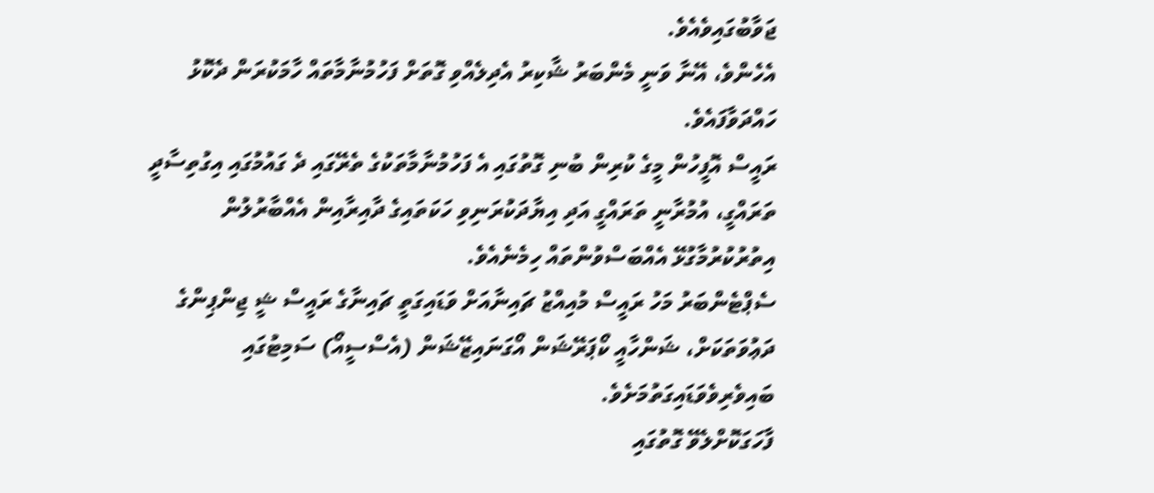ޖަވާބުގައިވެއެވެ.
އެހެންވެ، އޭނާ ވަނީ މެންބަރު ޝާކިރު އެދިލެއްވި ގޮތަށް ފަހުމުނާމާތައް ހާމަކުރަން ދެކޮޅު ހައްދަވާފައެވެ.
ރައީސް އޮފީހުން މީގެ ކުރިން ބުނި ގޮތުގައި އެ ފަހުމުނާމާތަކުގެ ތެރޭގައި ދެ ގައުމުގައި އިގުތިސާދީ ތަރައްގީ، އުމުރާނީ ތަރައްގީ އަދި އިޔާދަކުރަނިވި ހަކަތައިގެ ދާއިރާއިން އެއްބާރުލުން އިތުރުކުރުމާގުޅޭ އެއްބަސްވުންތައް ހިމެނެއެވެ.
ސެޕްޓެންބަރު މަހު ރައީސް މުއިއްޒު ޗައިނާއަށް ވަޑައިގަތީ ޗައިނާގެ ރައީސް ޝީ ޖިންޕިންގެ ދަޢުވަތަކަށް، ޝަންހާއީ ކޯޕަރޭޝަން އޯގަނައިޒޭޝަން (އެސްސީއޯ) ސަމިޓުގައި ބައިވެރިވެވަޑައިގަތުމަށެވެ.
ފާހަގަކޮށްލެވޭ ގޮތުގައި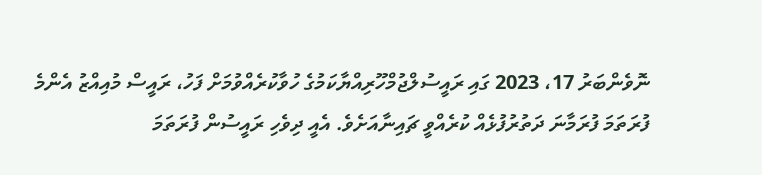ނޮވެންބަރު 17، 2023 ގައި ރައީސުލްޖުމްހޫރިއްޔާކަމުގެ ހުވާކުރެއްވުމަށް ފަހު، ރައީސް މުއިއްޒު އެންމެ ފުރަތަމަ ފުރަމާނަ ދަތުރުފުޅެއް ކުރެއްވީ ޗައިނާއަށެވެ. އެއީ ދިވެހި ރައީސުން ފުރަތަމަ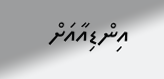އިންޑިއާއަށް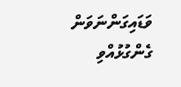ވަޑައިގަންނަވަން ގެންގުޅުއްވި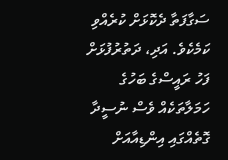ސަގާފަތާ ދެކޮޅަށް ކުރެއްވި ކަމެކެވެ. އަދި، ދަތުރުފުޅަށް ފަހު ރައީސްގެ ބަހުގެ ހަމަލާތަކެއް ވެސް ނުސީދާ ގޮތެއްގައި އިންޑިއާއަށް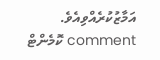އަމާޒުކުރެއްވިއެވެ.
comment ކޮމެންޓް